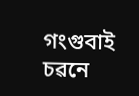গংগুবাই চৱনে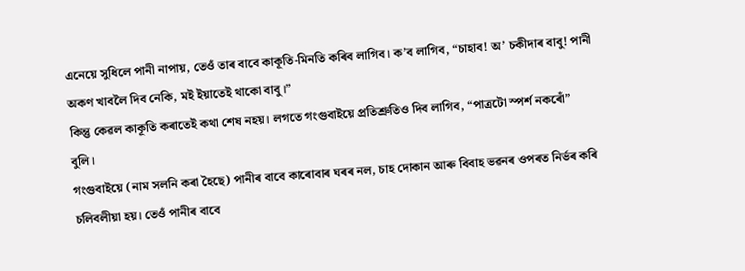এনেয়ে সুধিলে পানী নাপায়, তেওঁ তাৰ বাবে কাকূতি-মিনতি কৰিব লাগিব। ক’ব লাগিব, “চাহাব! অ’ চকীদাৰ বাবু! পানী অকণ খাবলৈ দিব নেকি, মই ইয়াতেই থাকো বাবু।”
কিন্তু কেৱল কাকূতি কৰাতেই কথা শেষ নহয়। লগতে গংগুবাইয়ে প্ৰতিশ্ৰুতিও দিব লাগিব, “পাত্ৰটো স্পৰ্শ নকৰোঁ” বুলি।
গংগুবাইয়ে (নাম সলনি কৰা হৈছে) পানীৰ বাবে কাৰোবাৰ ঘৰৰ নল, চাহ দোকান আৰু বিবাহ ভৱনৰ ওপৰত নিৰ্ভৰ কৰি চলিবলীয়া হয়। তেওঁ পানীৰ বাবে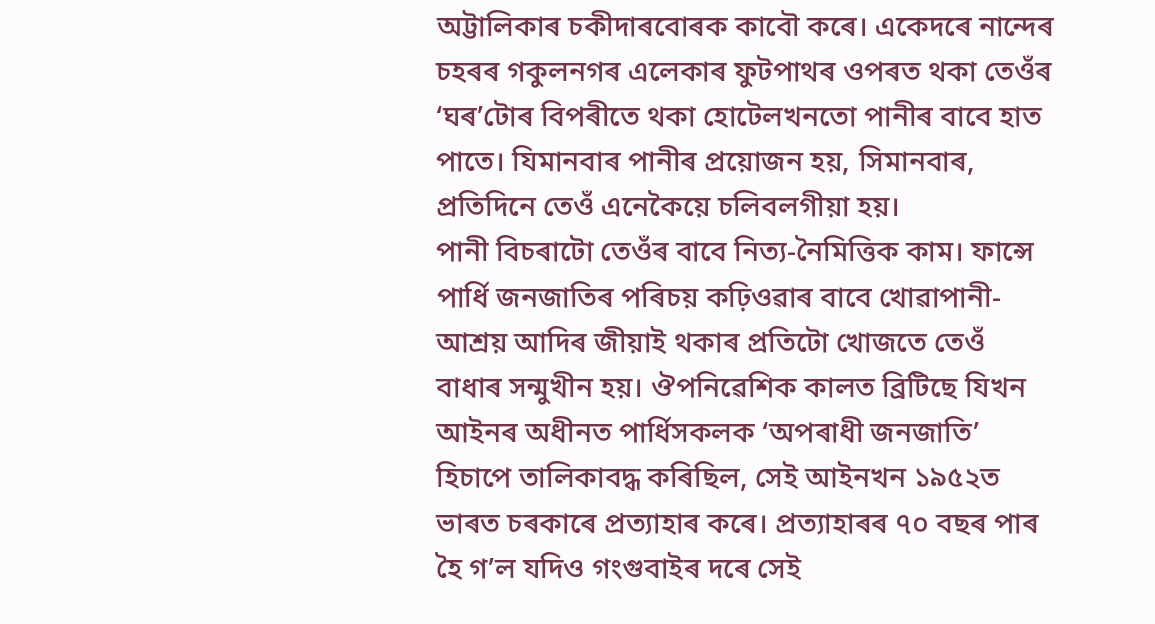অট্টালিকাৰ চকীদাৰবোৰক কাবৌ কৰে। একেদৰে নান্দেৰ চহৰৰ গকুলনগৰ এলেকাৰ ফুটপাথৰ ওপৰত থকা তেওঁৰ ‘ঘৰ’টোৰ বিপৰীতে থকা হোটেলখনতো পানীৰ বাবে হাত পাতে। যিমানবাৰ পানীৰ প্ৰয়োজন হয়, সিমানবাৰ, প্ৰতিদিনে তেওঁ এনেকৈয়ে চলিবলগীয়া হয়।
পানী বিচৰাটো তেওঁৰ বাবে নিত্য-নৈমিত্তিক কাম। ফান্সে পাৰ্ধি জনজাতিৰ পৰিচয় কঢ়িওৱাৰ বাবে খোৱাপানী-আশ্ৰয় আদিৰ জীয়াই থকাৰ প্ৰতিটো খোজতে তেওঁ বাধাৰ সন্মুখীন হয়। ঔপনিৱেশিক কালত ব্ৰিটিছে যিখন আইনৰ অধীনত পাৰ্ধিসকলক ‘অপৰাধী জনজাতি’ হিচাপে তালিকাবদ্ধ কৰিছিল, সেই আইনখন ১৯৫২ত ভাৰত চৰকাৰে প্ৰত্যাহাৰ কৰে। প্ৰত্যাহাৰৰ ৭০ বছৰ পাৰ হৈ গ’ল যদিও গংগুবাইৰ দৰে সেই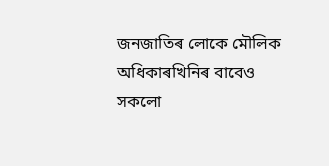জনজাতিৰ লোকে মৌলিক অধিকাৰখিনিৰ বাবেও সকলো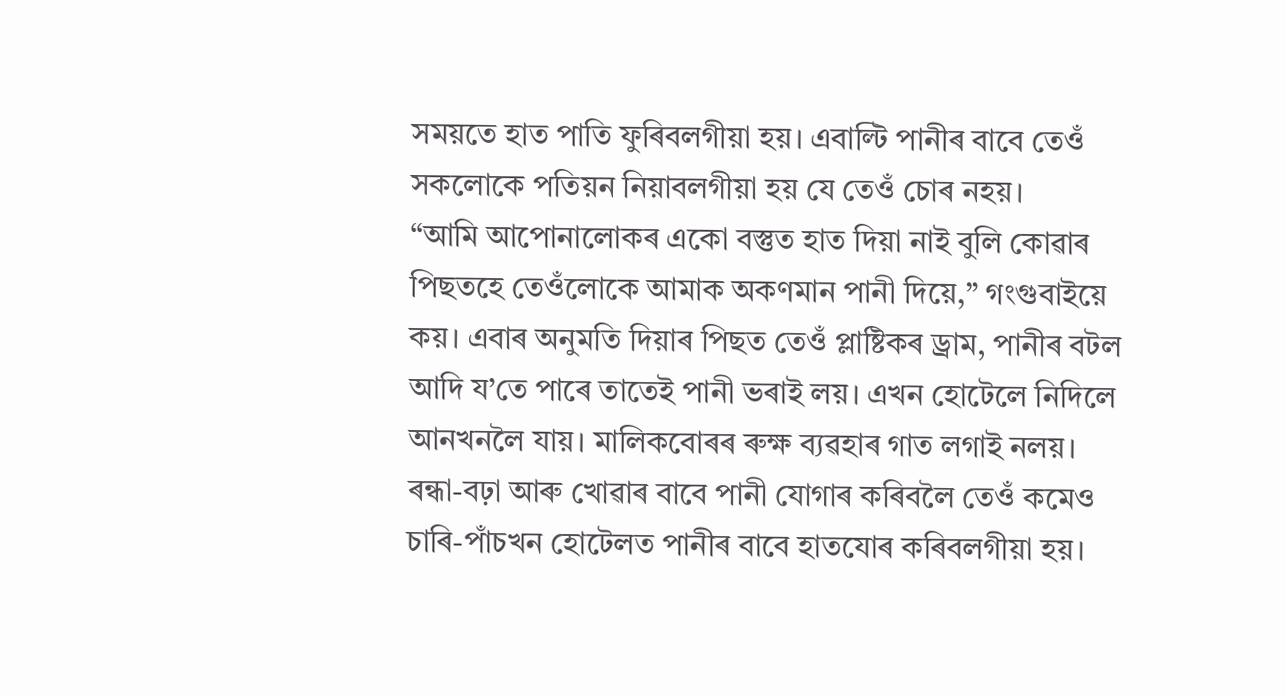সময়তে হাত পাতি ফুৰিবলগীয়া হয়। এবাল্টি পানীৰ বাবে তেওঁ সকলোকে পতিয়ন নিয়াবলগীয়া হয় যে তেওঁ চোৰ নহয়।
“আমি আপোনালোকৰ একো বস্তুত হাত দিয়া নাই বুলি কোৱাৰ পিছতহে তেওঁলোকে আমাক অকণমান পানী দিয়ে,” গংগুবাইয়ে কয়। এবাৰ অনুমতি দিয়াৰ পিছত তেওঁ প্লাষ্টিকৰ ড্ৰাম, পানীৰ বটল আদি য’তে পাৰে তাতেই পানী ভৰাই লয়। এখন হোটেলে নিদিলে আনখনলৈ যায়। মালিকবোৰৰ ৰুক্ষ ব্যৱহাৰ গাত লগাই নলয়। ৰন্ধা-বঢ়া আৰু খোৱাৰ বাবে পানী যোগাৰ কৰিবলৈ তেওঁ কমেও চাৰি-পাঁচখন হোটেলত পানীৰ বাবে হাতযোৰ কৰিবলগীয়া হয়।